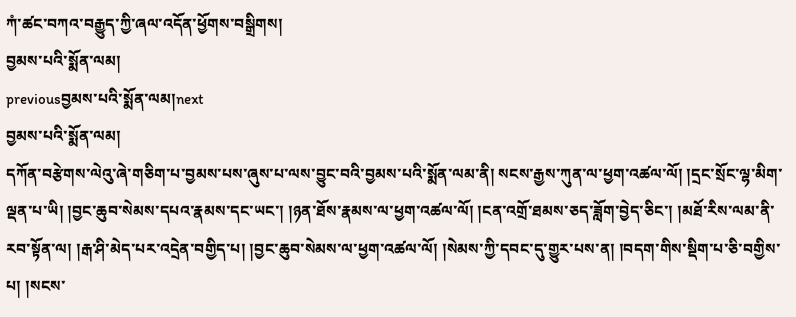ཀཾ་ཚང་བཀའ་བརྒྱུད་ཀྱི་ཞལ་འདོན་ཕྱོགས་བསྒྲིགས།
བྱམས་པའི་སྨོན་ལམ།
previousབྱམས་པའི་སྨོན་ལམ།next
བྱམས་པའི་སྨོན་ལམ།
དཀོན་བརྩེགས་ལེའུ་ཞེ་གཅིག་པ་བྱམས་པས་ཞུས་པ་ལས་བྱུང་བའི་བྱམས་པའི་སྨོན་ལམ་ནི། སངས་རྒྱས་ཀུན་ལ་ཕྱག་འཚལ་ལོ། །དྲང་སྲོང་ལྷ་མིག་ལྡན་པ་ཡི། །བྱང་ཆུབ་སེམས་དཔའ་རྣམས་དང་ཡང་། །ཉན་ཐོས་རྣམས་ལ་ཕྱག་འཚལ་ལོ། །ངན་འགྲོ་ཐམས་ཅད་ཟློག་བྱེད་ཅིང་། །མཐོ་རིས་ལམ་ནི་རབ་སྟོན་ལ། །རྒ་ཤི་མེད་པར་འདྲེན་བགྱིད་པ། །བྱང་ཆུབ་སེམས་ལ་ཕྱག་འཚལ་ལོ། །སེམས་ཀྱི་དབང་དུ་གྱུར་པས་ན། །བདག་གིས་སྡིག་པ་ཅི་བགྱིས་པ། །སངས་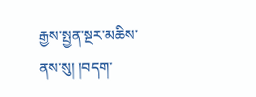རྒྱས་སྤྱན་སྔར་མཆིས་ནས་སུ། །བདག་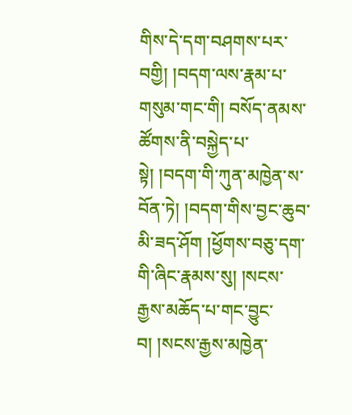གིས་དེ་དག་བཤགས་པར་བགྱི། །བདག་ལས་རྣམ་པ་གསུམ་གང་གི། བསོད་ནམས་ཚོགས་ནི་བསྐྱེད་པ་སྟེ། །བདག་གི་ཀུན་མཁྱེན་ས་བོན་ཏེ། །བདག་གིས་བྱང་ཆུབ་མི་ཟད་ཤོག །ཕྱོགས་བཅུ་དག་གི་ཞིང་རྣམས་སུ། །སངས་རྒྱས་མཆོད་པ་གང་བྱུང་བ། །སངས་རྒྱས་མཁྱེན་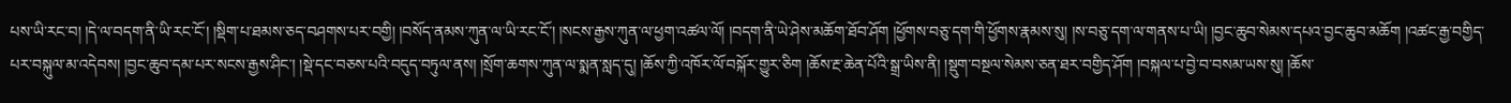པས་ཡི་རང་བ། །དེ་ལ་བདག་ནི་ཡི་རང་ངོ་། །སྡིག་པ་ཐམས་ཅད་བཤགས་པར་བགྱི། །བསོད་ནམས་ཀུན་ལ་ཡི་རང་ངོ་། །སངས་རྒྱས་ཀུན་ལ་ཕྱག་འཚལ་ལོ། །བདག་ནི་ཡེ་ཤེས་མཆོག་ཐོབ་ཤོག །ཕྱོགས་བཅུ་དག་གི་ཕྱོགས་རྣམས་སུ། །ས་བཅུ་དག་ལ་གནས་པ་ཡི། །བྱང་ཆུབ་སེམས་དཔའ་བྱང་ཆུབ་མཆོག །འཚང་རྒྱ་བགྱིད་པར་བསྐུལ་མ་འདེབས། །བྱང་ཆུབ་དམ་པར་སངས་རྒྱས་ཤིང་། །སྡེ་དང་བཅས་པའི་བདུད་བཏུལ་ནས། །སྲོག་ཆགས་ཀུན་ལ་སྨན་སླད་དུ། །ཆོས་ཀྱི་འཁོར་ལོ་བསྐོར་གྱུར་ཅིག །ཆོས་རྔ་ཆེན་པོའི་སྒྲ་ཡིས་ནི། །སྡུག་བསྔལ་སེམས་ཅན་ཐར་བགྱིད་ཤོག །བསྐལ་པ་བྱེ་བ་བསམ་ཡས་སུ། །ཆོས་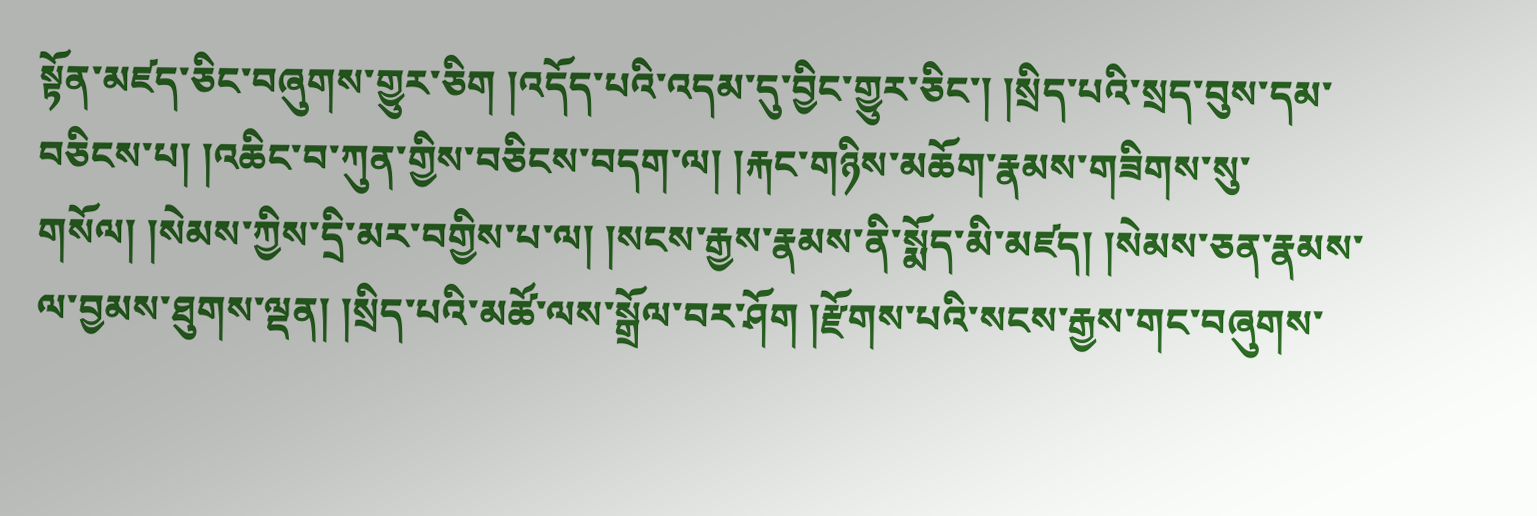སྟོན་མཛད་ཅིང་བཞུགས་གྱུར་ཅིག །འདོད་པའི་འདམ་དུ་བྱིང་གྱུར་ཅིང་། །སྲིད་པའི་སྲད་བུས་དམ་བཅིངས་པ། །འཆིང་བ་ཀུན་གྱིས་བཅིངས་བདག་ལ། །རྐང་གཉིས་མཆོག་རྣམས་གཟིགས་སུ་གསོལ། །སེམས་ཀྱིས་དྲི་མར་བགྱིས་པ་ལ། །སངས་རྒྱས་རྣམས་ནི་སྨོད་མི་མཛད། །སེམས་ཅན་རྣམས་ལ་བྱམས་ཐུགས་ལྡན། །སྲིད་པའི་མཚོ་ལས་སྒྲོལ་བར་ཤོག །རྫོགས་པའི་སངས་རྒྱས་གང་བཞུགས་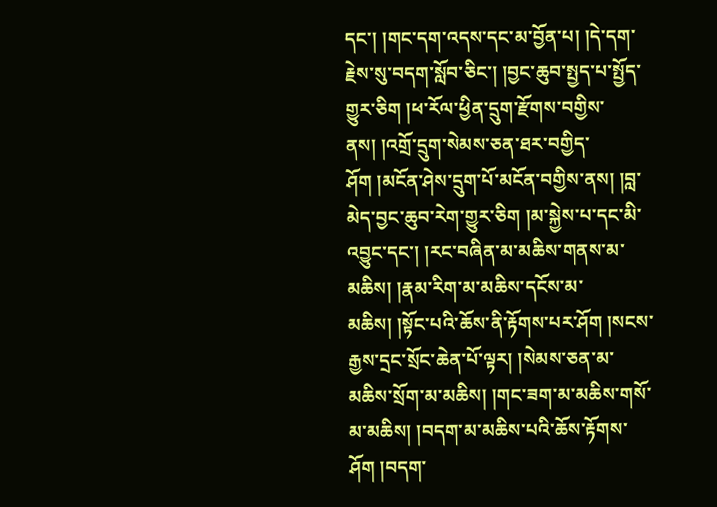དང་། །གང་དག་འདས་དང་མ་བྱོན་པ། །དེ་དག་རྗེས་སུ་བདག་སློབ་ཅིང་། །བྱང་ཆུབ་སྤྱད་པ་སྤྱོད་གྱུར་ཅིག །ཕ་རོལ་ཕྱིན་དྲུག་རྫོགས་བགྱིས་ནས། །འགྲོ་དྲུག་སེམས་ཅན་ཐར་བགྱིད་ཤོག །མངོན་ཤེས་དྲུག་པོ་མངོན་བགྱིས་ནས། །བླ་མེད་བྱང་ཆུབ་རེག་གྱུར་ཅིག །མ་སྐྱེས་པ་དང་མི་འབྱུང་དང་། །རང་བཞིན་མ་མཆིས་གནས་མ་མཆིས། །རྣམ་རིག་མ་མཆིས་དངོས་མ་མཆིས། །སྟོང་པའི་ཆོས་ནི་རྟོགས་པར་ཤོག །སངས་རྒྱས་དྲང་སྲོང་ཆེན་པོ་ལྟར། །སེམས་ཅན་མ་མཆིས་སྲོག་མ་མཆིས། །གང་ཟག་མ་མཆིས་གསོ་མ་མཆིས། །བདག་མ་མཆིས་པའི་ཆོས་རྟོགས་ཤོག །བདག་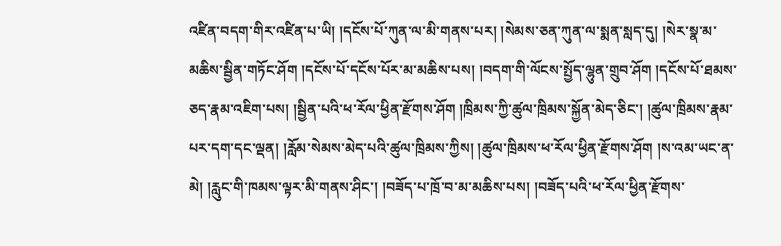འཛིན་བདག་གིར་འཛིན་པ་ཡི། །དངོས་པོ་ཀུན་ལ་མི་གནས་པར། །སེམས་ཅན་ཀུན་ལ་སྨན་སླད་དུ། །སེར་སྣ་མ་མཆིས་སྦྱིན་གཏོང་ཤོག །དངོས་པོ་དངོས་པོར་མ་མཆིས་པས། །བདག་གི་ལོངས་སྤྱོད་ལྷུན་གྲུབ་ཤོག །དངོས་པོ་ཐམས་ཅད་རྣམ་འཇིག་པས། །སྦྱིན་པའི་ཕ་རོལ་ཕྱིན་རྫོགས་ཤོག །ཁྲིམས་ཀྱི་ཚུལ་ཁྲིམས་སྐྱོན་མེད་ཅིང་། །ཚུལ་ཁྲིམས་རྣམ་པར་དག་དང་ལྡན། །རློམ་སེམས་མེད་པའི་ཚུལ་ཁྲིམས་ཀྱིས། །ཚུལ་ཁྲིམས་ཕ་རོལ་ཕྱིན་རྫོགས་ཤོག །ས་འམ་ཡང་ན་མེ། །རླུང་གི་ཁམས་ལྟར་མི་གནས་ཤིང་། །བཟོད་པ་ཁྲོ་བ་མ་མཆིས་པས། །བཟོད་པའི་ཕ་རོལ་ཕྱིན་རྫོགས་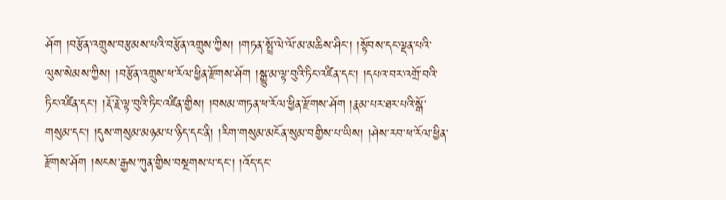ཤོག །བརྩོན་འགྲུས་བརྩམས་པའི་བརྩོན་འགྲུས་ཀྱིས། །གཏན་སྤྲོ་ལེ་ལོ་མ་མཆིས་ཤིང་། །སྟོབས་དང་ལྡན་པའི་ལུས་སེམས་ཀྱིས། །བརྩོན་འགྲུས་ཕ་རོལ་ཕྱིན་རྫོགས་ཤོག །སྒྱུ་མ་ལྟ་བུའི་ཏིང་འཛིན་དང་། །དཔའ་བར་འགྲོ་བའི་ཏིང་འཛིན་དང་། །རྡོ་རྗེ་ལྟ་བུའི་ཏིང་འཛིན་གྱིས། །བསམ་གཏན་ཕ་རོལ་ཕྱིན་རྫོགས་ཤོག །རྣམ་པར་ཐར་པའི་སྒོ་གསུམ་དང་། །དུས་གསུམ་མཉམ་པ་ཉིད་དང་ནི། །རིག་གསུམ་མངོན་སུམ་བགྱིས་པ་ཡིས། །ཤེས་རབ་ཕ་རོལ་ཕྱིན་རྫོགས་ཤོག །སངས་རྒྱས་ཀུན་གྱིས་བསྔགས་པ་དང་། །འོད་དང་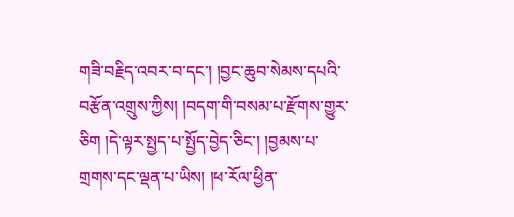གཟི་བརྗིད་འབར་བ་དང་། །བྱང་ཆུབ་སེམས་དཔའི་བརྩོན་འགྲུས་ཀྱིས། །བདག་གི་བསམ་པ་རྫོགས་གྱུར་ཅིག །དེ་ལྟར་སྤྱད་པ་སྤྱོད་བྱེད་ཅིང་། །བྱམས་པ་གྲགས་དང་ལྡན་པ་ཡིས། །ཕ་རོལ་ཕྱིན་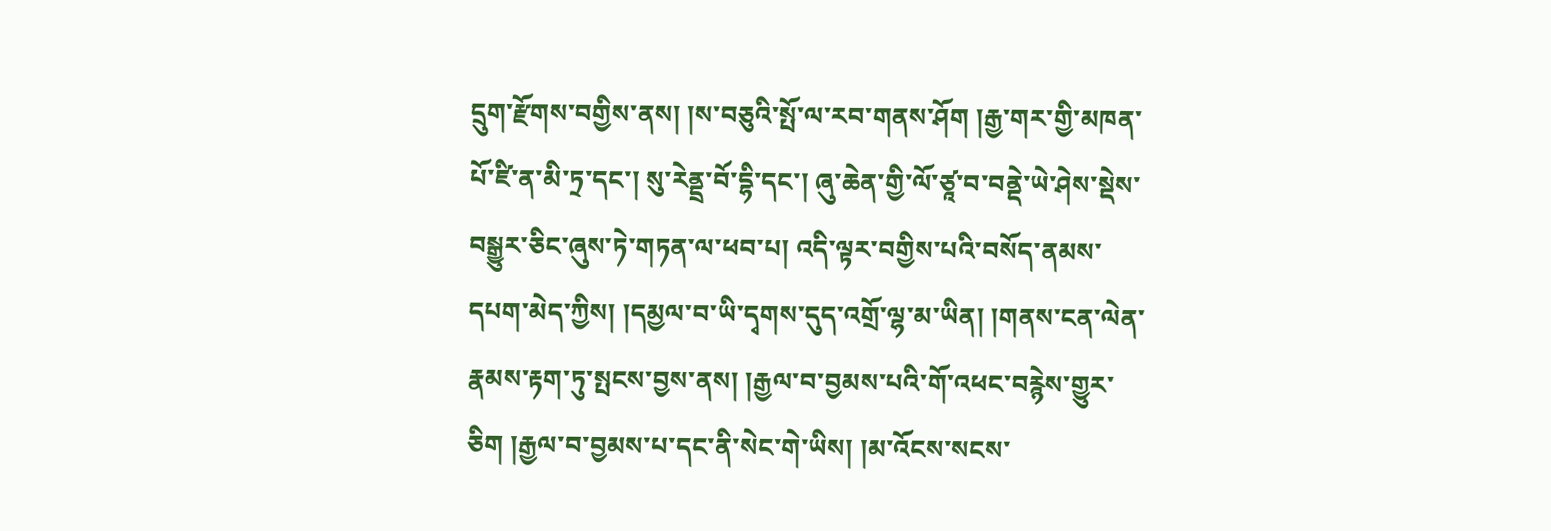དྲུག་རྫོགས་བགྱིས་ནས། །ས་བཅུའི་སྤོ་ལ་རབ་གནས་ཤོག །རྒྱ་གར་གྱི་མཁན་པོ་ཛི་ན་མི་ཏྲ་དང་། སུ་རེནྡྲ་བོ་དྷི་དང་། ཞུ་ཆེན་གྱི་ལོ་ཙཱ་བ་བནྡེ་ཡེ་ཤེས་སྡེས་བསྒྱུར་ཅིང་ཞུས་ཏེ་གཏན་ལ་ཕབ་པ། འདི་ལྟར་བགྱིས་པའི་བསོད་ནམས་དཔག་མེད་ཀྱིས། །དམྱལ་བ་ཡི་དྭགས་དུད་འགྲོ་ལྷ་མ་ཡིན། །གནས་ངན་ལེན་རྣམས་རྟག་ཏུ་སྤངས་བྱས་ནས། །རྒྱལ་བ་བྱམས་པའི་གོ་འཕང་བརྙེས་གྱུར་ཅིག །རྒྱལ་བ་བྱམས་པ་དང་ནི་སེང་གེ་ཡིས། །མ་འོངས་སངས་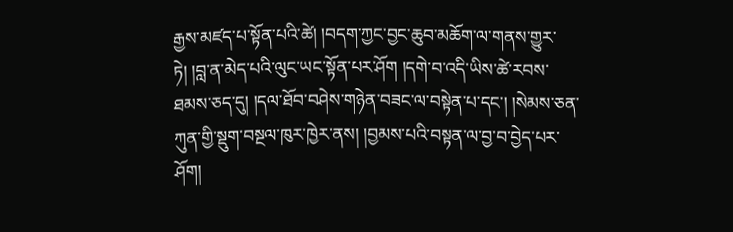རྒྱས་མཛད་པ་སྟོན་པའི་ཚེ། །བདག་ཀྱང་བྱང་ཆུབ་མཆོག་ལ་གནས་གྱུར་ཏེ། །བླ་ན་མེད་པའི་ལུང་ཡང་སྟོན་པར་ཤོག །དགེ་བ་འདི་ཡིས་ཚེ་རབས་ཐམས་ཅད་དུ། །དལ་ཐོབ་བཤེས་གཉེན་བཟང་ལ་བསྟེན་པ་དང་། །སེམས་ཅན་ཀུན་གྱི་སྡུག་བསྔལ་ཁུར་ཁྱེར་ནས། །བྱམས་པའི་བསྟན་ལ་བྱ་བ་བྱེད་པར་ཤོག།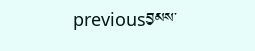previousབྱམས་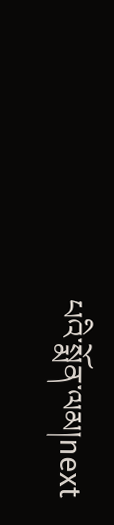པའི་སྨོན་ལམ།next